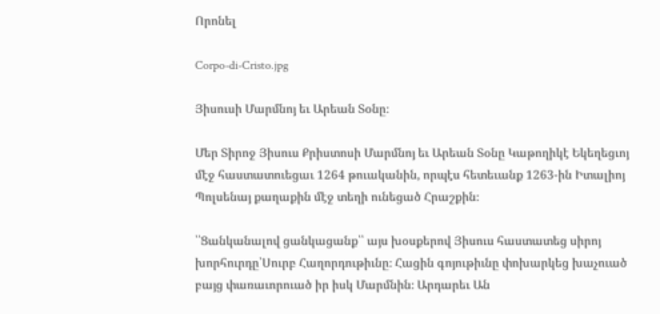Որոնել

Corpo-di-Cristo.jpg

Յիսուսի Մարմնոյ եւ Արեան Տօնը։

Մեր Տիրոջ Յիսուս Քրիստոսի Մարմնոյ եւ Արեան Տօնը Կաթողիկէ Եկեղեցւոյ մէջ հաստատուեցաւ 1264 թուականին, որպէս հետեւանք 1263-ին Իտալիոյ Պոլսենայ քաղաքին մէջ տեղի ունեցած Հրաշքին։

՝՝Ցանկանալով ցանկացանք՝՝ այս խօսքերով Յիսուս հաստատեց սիրոյ խորհուրդը՝Սուրբ Հաղորդութիւնը։ Հացին գոյութիւնը փոխարկեց խաչուած բայց փառաւորուած իր իսկ Մարմնին։ Արդարեւ Ան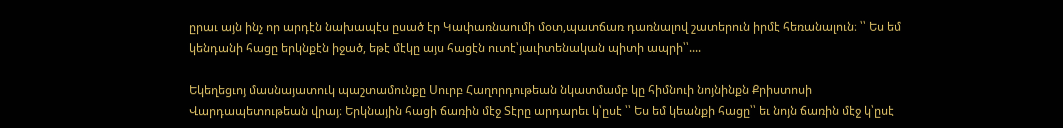ըրաւ այն ինչ որ արդէն նախապէս ըսած էր Կափառնաումի մօտ,պատճառ դառնալով շատերուն իրմէ հեռանալուն։ ՝՝ Ես եմ կենդանի հացը երկնքէն իջած, եթէ մէկը այս հացէն ուտէ՝յաւիտենական պիտի ապրի՝՝....

Եկեղեցւոյ մասնայատուկ պաշտամունքը Սուրբ Հաղորդութեան նկատմամբ կը հիմնուի նոյնինքն Քրիստոսի Վարդապետութեան վրայ։ Երկնային հացի ճառին մէջ Տէրը արդարեւ կ՝ըսէ ՝՝ Ես եմ կեանքի հացը՝՝ եւ նոյն ճառին մէջ կ՝ըսէ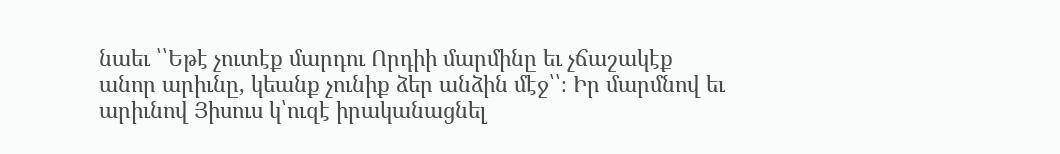նաեւ ՝՝Եթէ չուտէք մարդու Որդիի մարմինը եւ չճաշակէք անոր արիւնը, կեանք չունիք ձեր անձին մէջ՝՝։ Իր մարմնով եւ արիւնով Յիսուս կ՝ուզէ իրականացնել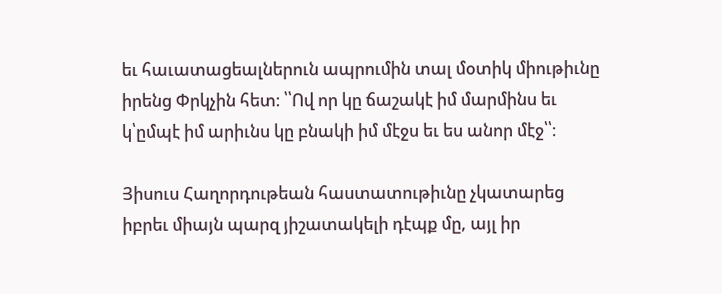եւ հաւատացեալներուն ապրումին տալ մօտիկ միութիւնը իրենց Փրկչին հետ։ ՝՝Ով որ կը ճաշակէ իմ մարմինս եւ կ՝ըմպէ իմ արիւնս կը բնակի իմ մէջս եւ ես անոր մէջ՝՝։

Յիսուս Հաղորդութեան հաստատութիւնը չկատարեց իբրեւ միայն պարզ յիշատակելի դէպք մը, այլ իր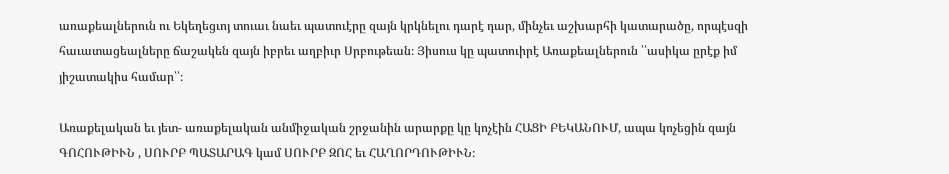առաքեալներուն ու Եկեղեցւոյ տուաւ նաեւ պատուէրը զայն կրկնելու դարէ դար, մինչեւ աշխարհի կատարածը, որպէսզի հաւատացեալները ճաշակեն զայն իբրեւ աղբիւր Սրբութեան։ Յիսուս կը պատուիրէ Առաքեալներուն ՝՝ասիկա ըրէք իմ յիշատակիս համար՝՝։

Առաքելական եւ յետ- առաքելական անմիջական շրջանին արարքը կը կոչէին ՀԱՑԻ ԲԵԿԱՆՈՒՄ, ապա կոչեցին զայն ԳՈՀՈՒԹԻՒՆ , ՍՈՒՐԲ ՊԱՏԱՐԱԳ կամ ՍՈՒՐԲ ԶՈՀ եւ ՀԱՂՈՐԴՈՒԹԻՒՆ։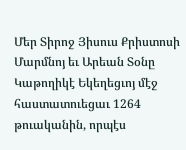Մեր Տիրոջ Յիսուս Քրիստոսի Մարմնոյ եւ Արեան Տօնը Կաթողիկէ Եկեղեցւոյ մէջ հաստատուեցաւ 1264 թուականին, որպէս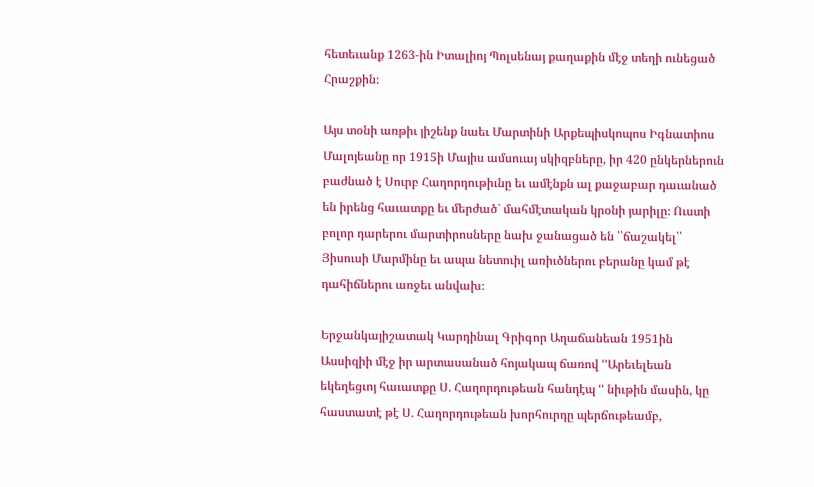հետեւանք 1263-ին Իտալիոյ Պոլսենայ քաղաքին մէջ տեղի ունեցած Հրաշքին։

Այս տօնի առթիւ յիշենք նաեւ Մարտինի Արքեպիսկոպոս Իգնատիոս Մալոյեանը որ 1915ի Մայիս ամսուայ սկիզբները, իր 420 ընկերներուն բաժնած է Սուրբ Հաղորդութիւնը եւ ամէնքն ալ քաջաբար դաւանած են իրենց հաւատքը եւ մերժած` մահմէտական կրօնի յարիլը։ Ուստի բոլոր դարերու մարտիրոսները նախ ջանացած են ՝՝ճաշակել՝՝ Յիսուսի Մարմինը եւ ապա նետուիլ առիւծներու բերանը կամ թէ դահիճներու առջեւ անվախ։

Երջանկայիշատակ Կարդինալ Գրիգոր Աղաճանեան 1951ին Ասսիզիի մէջ իր արտասանած հոյակապ ճառով ''Արեւելեան եկեղեցւոյ հաւատքը Ս. Հաղորդութեան հանդէպ '' նիւթին մասին, կը հաստատէ թէ Ս. Հաղորդութեան խորհուրդը պերճութեամբ,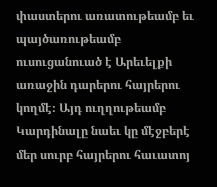փաստերու առատութեամբ եւ պայծառութեամբ ուսուցանուած է Արեւելքի առաջին դարերու հայրերու կողմէ։ Այդ ուղղութեամբ Կարդինալը նաեւ կը մէջբերէ մեր սուրբ հայրերու հաւատոյ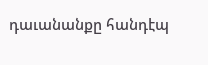դաւանանքը հանդէպ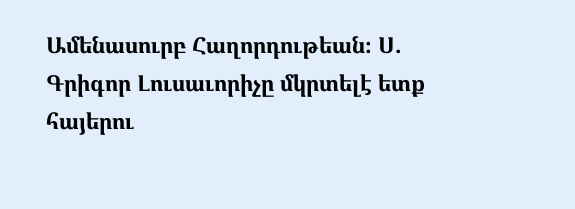Ամենասուրբ Հաղորդութեան։ Ս. Գրիգոր Լուսաւորիչը մկրտելէ ետք հայերու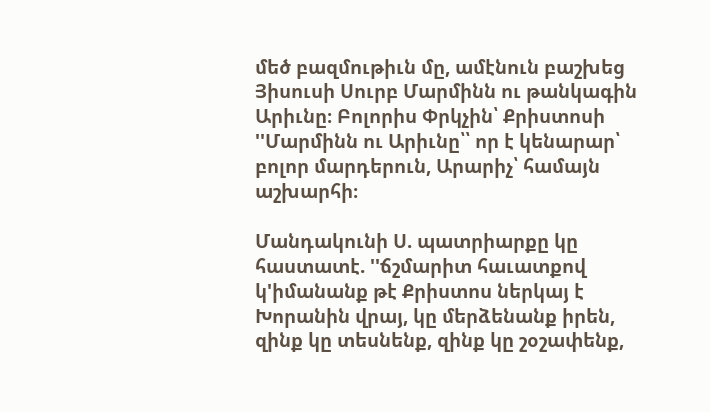մեծ բազմութիւն մը, ամէնուն բաշխեց Յիսուսի Սուրբ Մարմինն ու թանկագին Արիւնը։ Բոլորիս Փրկչին՝ Քրիստոսի ''Մարմինն ու Արիւնը՝՝ որ է կենարար՝ բոլոր մարդերուն, Արարիչ՝ համայն աշխարհի։

Մանդակունի Ս. պատրիարքը կը հաստատէ. ''ճշմարիտ հաւատքով կ'իմանանք թէ Քրիստոս ներկայ է Խորանին վրայ, կը մերձենանք իրեն, զինք կը տեսնենք, զինք կը շօշափենք,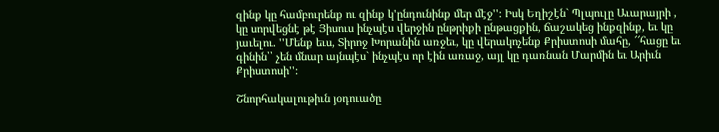զինք կը համբուրենք ու զինք կ'ընդունինք մեր մէջ''։ Իսկ Եղիշէն` Պլպուլը Աւարայրի , կը սորվեցնէ թէ Յիսուս ինչպէս վերջին ընթրիքի ընթացքին, ճաշակեց ինքզինք, եւ կը յաւելու. ''Մենք եւս, Տիրոջ Խորանին առջեւ, կը վերակոչենք Քրիստոսի մահը, ՜՜հացը եւ գինին՝՝ չեն մնար այնպէս` ինչպէս որ էին առաջ, այլ կը դառնան Մարմին եւ Արիւն Քրիստոսի''։

Շնորհակալութիւն յօդուածը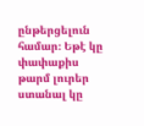ընթերցելուն համար։ Եթէ կը փափաքիս թարմ լուրեր ստանալ կը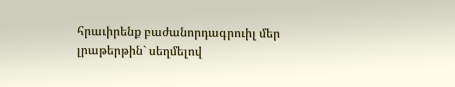հրաւիրենք բաժանորդագրուիլ մեր լրաթերթին` սեղմելով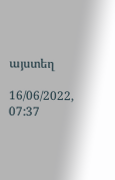այստեղ

16/06/2022, 07:37